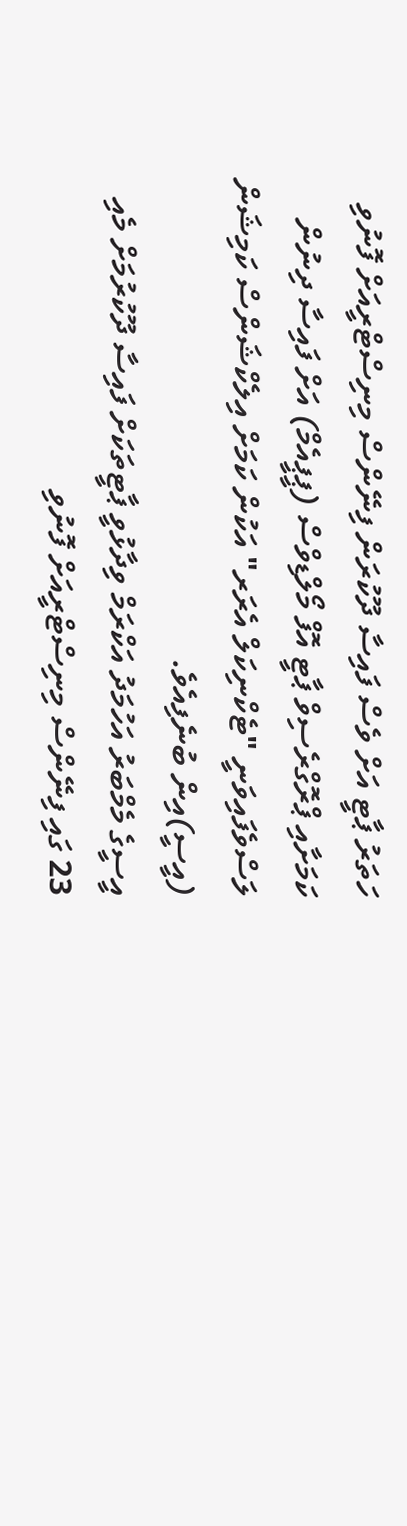ހަތަރު ޕާޓީ އަށް ވެސް ފައިސާ ދޫކުރަން ފިނޭންސް މިނިސްޓްރީއަށް ފޮނުވި ކަމަށާއި ޕްރޮގްރެސިވް ޕާޓީ އޮފް މޯލްޑިވްސް (ޕީޕީއެމް) އަށް ފައިސާ ދިނުން ލަސްވެފައިވަނީ "ޓެކްނިކަލް އެރަރ" އަކުން ކަމަށް އިލެކްޝަންސް ކަމިޝަން (އީސީ)އިން ބުނެފިއެވެ.
އީސީގެ މެމްބަރު އަހުމަދު އަކްރަމް ވިދާޅުވީ ޕާޓީތަކަށް ފައިސާ ދޫކުރުމަށް މެއި 23 ގައި ފިނޭންސް މިނިސްޓްރީއަށް ފޮނުވި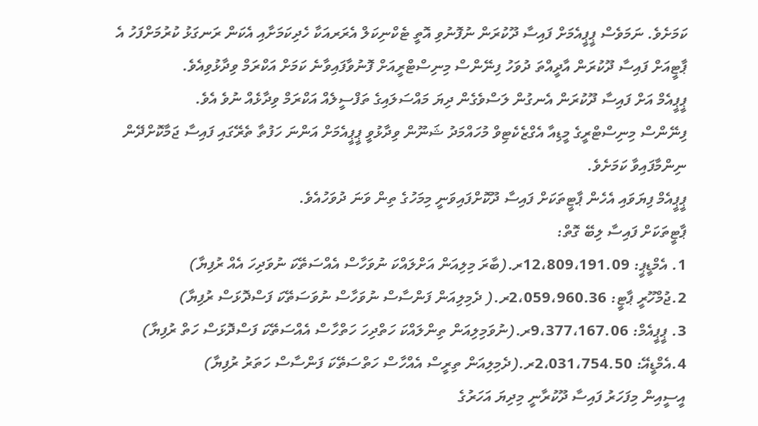ކަމަށެވެ. ނަމަވެސް ޕީޕީއެމަށް ފައިސާ ދޫކުރަން ނުފޮނުވި އޮތީ ޓެކްނިކަލް އެރަރއަކާ ހެދިކަމަށާއި އެކަން ރަނގަޅު ކުރުމަށްފަހު އެ ޕާޓީއަށް ފައިސާ ދޫކުރަން އާދީއްތަ ދުވަހު ފިނޭންސް މިނިސްޓްރީއަށް ފޮނުވާފައިވާނެ ކަމަށް އަކްރަމް ވިދާޅުވިއެވެ.
ޕީޕީއެމް އަށް ފައިސާ ދޫކުރަން އެނގުން ލަސްވެގެން ދިޔަ މައްސަލައިގެ ތަފްސީލެއް އަކްރަމް ވިދާޅެއް ނުވެ އެވެ.
ފިނޭންސް މިނިސްޓްރީގެ މީޑިއާ އެގްޒެކެޓިވް މުހައްމަދު ޝަނޫން ވިދާޅުވީ ޕީޕީއެމަށް އަންނަ ހަފުތާ ތެރޭގައި ފައިސާ ޖަމާކޮށްދޭން ނިންމާފައިވާ ކަމަށެވެ.
ޕީޕީއެމް ފިޔަވައި އެހެން ޕާޓީތަކަށް ފައިސާ ދޫކޮށްފައިވަނީ މިމަހުގެ ތިން ވަނަ ދުވަހުއެވެ.
ޕާޓީތަކަށް ފައިސާ ލިބޭ ގޮތް:
1. އެމްޑީޕީ: 12،809،191.09ރ.(ބާރަ މިލިއަން އަށްލައްކަ ނުވަހާސް އެއްސަތޭކަ ނުވަދިހަ އެއް ރުފިޔާ)
2.ޖުމްހޫރީ ޕާޓީ: 2،059،960.36ރ.( ދެމިލިއަން ފަންސާސް ނުވަހާސް ނުވަސަތޭކަ ފަސްދޮޅަސް ރުފިޔާ)
3. ޕީޕީއެމް: 9،377،167.06ރ.(ނުވަމިލިއަން ތިންލައްކަ ހަތްދިހަ ހަތްހާސް އެއްސަތޭކަ ފަސްދޮޅަސް ހަތް ރުފިޔާ)
4.އެމްޑީއޭ: 2،031،754.50ރ.(ދެމިލިއަން ތިރީސް އެއްހާސް ހަތްސަތޭކަ ފަންސާސް ހަތަރު ރުފިޔާ)
އީސީއިން މިފަހަރު ފައިސާ ދޫކުރާނީ މިދިޔަ އަހަރުގެ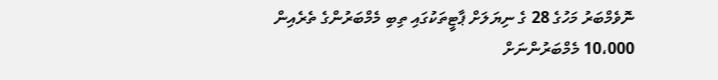ނޮވެމްބަރު މަހުގެ 28 ގެ ނިޔަލަށް ޕާޓީތަކުގައި ތިބި މެމްބަރުންގެ ތެރެއިން 10،000 މެމްބަރުންނަށް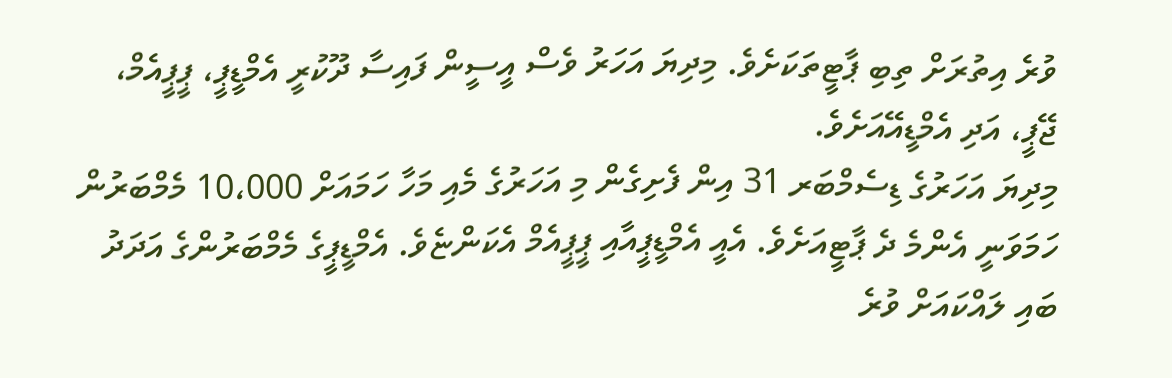ވުރެ އިތުރަށް ތިބި ޕާޓީތަކަށެވެ. މިދިޔަ އަހަރު ވެސް އީސީން ފައިސާ ދޫކުރީ އެމްޑީޕީ، ޕީޕީއެމް، ޖޭޕީ، އަދި އެމްޑީއޭއަށެވެ.
މިދިޔަ އަހަރުގެ ޑިސެމްބަރ 31 އިން ފެށިގެން މި އަހަރުގެ މެއި މަހާ ހަމައަށް 10،000 މެމްބަރުން ހަމަވަނީ އެންމެ ދެ ޕާޓީއަށެވެ. އެއީ އެމްޑީޕީއާއި ޕީޕީއެމް އެކަންޏެވެ. އެމްޑީޕީގެ މެމްބަރުންގެ އަދަދު ބައި ލައްކައަށް ވުރެ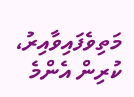މަތިވެފައިވާއިރު، ކުރިން އެންމެ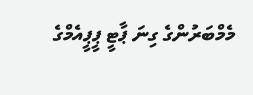މެމްބަރުންގެ ގިނަ ޕާޓީ ޕީޕީއެމްގެ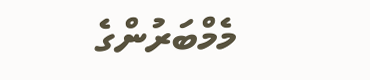މެމްބަރުންގެ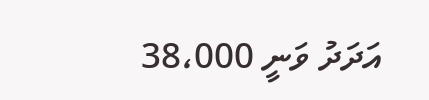އަދަދު ވަނީ 38،000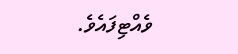ވެއްޓިފައެވެ.